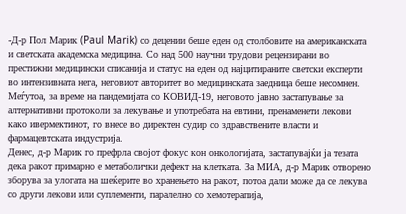-Д-р Пол Марик (Paul Marik) со децении беше еден од столбовите на американската и светската академска медицина. Со над 500 научни трудови рецензирани во престижни медицински списанија и статус на еден од најцитираните светски експерти во интензивната нега, неговиот авторитет во медицинската заедница беше несомнен. Меѓутоа, за време на пандемијата со КОВИД-19, неговото јавно застапување за алтернативни протоколи за лекување и употребата на евтини, пренаменети лекови како ивермектинот, го внесе во директен судир со здравствените власти и фармацевтската индустрија.
Денес, д-р Марик го префрла својот фокус кон онкологијата, застапувајќи ја тезата дека ракот примарно е метаболички дефект на клетката. За МИА, д-р Марик отворено зборува за улогата на шеќерите во хранењето на ракот, потоа дали може да се лекува со други лекови или суплементи, паралелно со хемотерапија,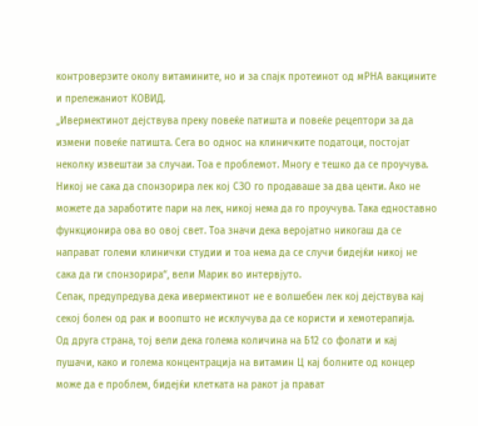контроверзите околу витамините, но и за спајк протеинот од мРНА вакцините и прележаниот КОВИД.
„Ивермектинот дејствува преку повеќе патишта и повеќе рецептори за да измени повеќе патишта. Сега во однос на клиничките податоци, постојат неколку извештаи за случаи. Тоа е проблемот. Многу е тешко да се проучува. Никој не сака да спонзорира лек кој СЗО го продаваше за два центи. Ако не можете да заработите пари на лек, никој нема да го проучува. Така едноставно функционира ова во овој свет. Тоа значи дека веројатно никогаш да се направат големи клинички студии и тоа нема да се случи бидејќи никој не сака да ги спонзорира“, вели Марик во интервјуто.
Сепак, предупредува дека ивермектинот не е волшебен лек кој дејствува кај секој болен од рак и воопшто не исклучува да се користи и хемотерапија.
Од друга страна, тој вели дека голема количина на Б12 со фолати и кај пушачи, како и голема концентрација на витамин Ц кај болните од концер може да е проблем, бидејќи клетката на ракот ја прават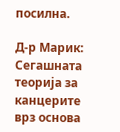посилна.

Д-р Марик: Сегашната теорија за канцерите врз основа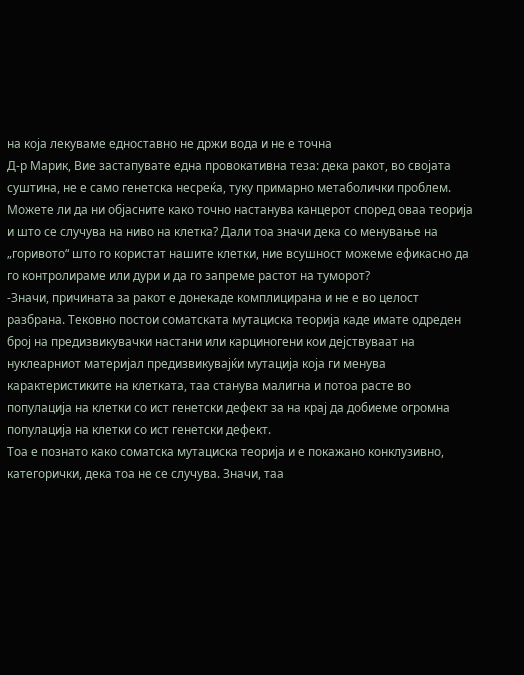на која лекуваме едноставно не држи вода и не е точна
Д-р Марик, Вие застапувате една провокативна теза: дека ракот, во својата суштина, не е само генетска несреќа, туку примарно метаболички проблем. Можете ли да ни објасните како точно настанува канцерот според оваа теорија и што се случува на ниво на клетка? Дали тоа значи дека со менување на „горивото“ што го користат нашите клетки, ние всушност можеме ефикасно да го контролираме или дури и да го запреме растот на туморот?
-Значи, причината за ракот е донекаде комплицирана и не е во целост разбрана. Тековно постои соматската мутациска теорија каде имате одреден број на предизвикувачки настани или карциногени кои дејствуваат на нуклеарниот материјал предизвикувајќи мутација која ги менува карактеристиките на клетката, таа станува малигна и потоа расте во популација на клетки со ист генетски дефект за на крај да добиеме огромна популација на клетки со ист генетски дефект.
Тоа е познато како соматска мутациска теорија и е покажано конклузивно, категорички, дека тоа не се случува. Значи, таа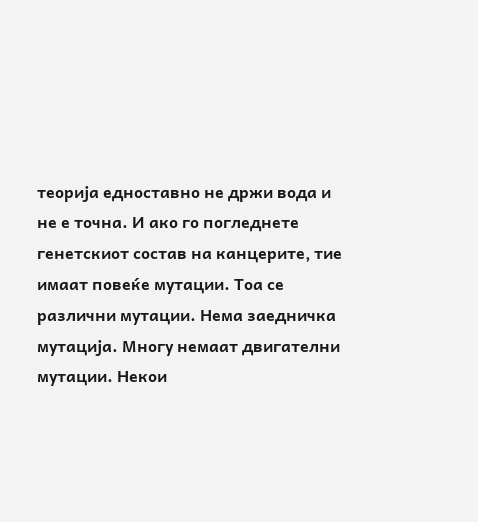теорија едноставно не држи вода и не е точна. И ако го погледнете генетскиот состав на канцерите, тие имаат повеќе мутации. Тоа се различни мутации. Нема заедничка мутација. Многу немаат двигателни мутации. Некои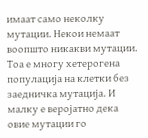имаат само неколку мутации. Некои немаат воопшто никакви мутации. Тоа е многу хетерогена популација на клетки без заедничка мутација. И малку е веројатно дека овие мутации го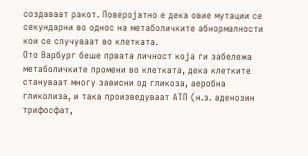создаваат ракот. Поверојатно е дека овие мутации се секундарни во однос на метаболичките абнормалности кои се случуваат во клетката.
Ото Варбург беше првата личност која ги забележа метаболичките промени во клетката, дека клетките стануваат многу зависни од гликоза, аеробна гликолиза, и така произведуваат АТП (н.з. аденозин трифосфат,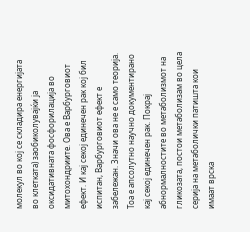молекул во кој се складира енергијата во клетката) заобиколувајќи ја оксидативната фосфорилација во митохондриите. Ова е Варбурговиот ефект. И кај секој единечен рак кој бил испитан, Варбурговиот ефект е забележан. Значи ова не е само теорија. Тоа е апсолутно научно документирано кај секој единечен рак. Покрај абнормалностите во метаболизмот на гликозата, постои метаболизам во цела серија на метаболички патишта кои имаат врска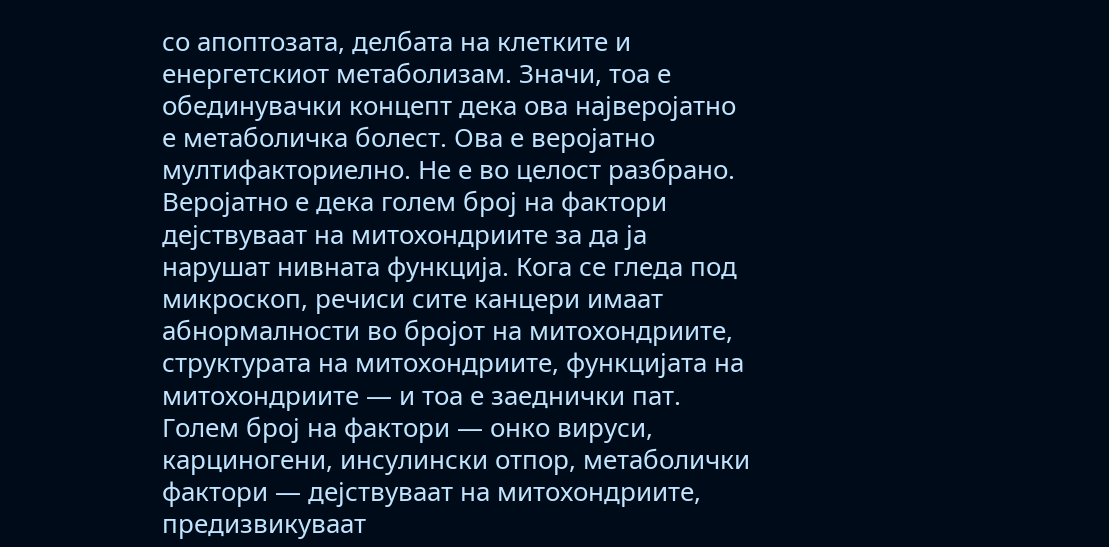со апоптозата, делбата на клетките и енергетскиот метаболизам. Значи, тоа е обединувачки концепт дека ова најверојатно е метаболичка болест. Ова е веројатно мултифакториелно. Не е во целост разбрано. Веројатно е дека голем број на фактори дејствуваат на митохондриите за да ја нарушат нивната функција. Кога се гледа под микроскоп, речиси сите канцери имаат абнормалности во бројот на митохондриите, структурата на митохондриите, функцијата на митохондриите — и тоа е заеднички пат. Голем број на фактори — онко вируси, карциногени, инсулински отпор, метаболички фактори — дејствуваат на митохондриите, предизвикуваат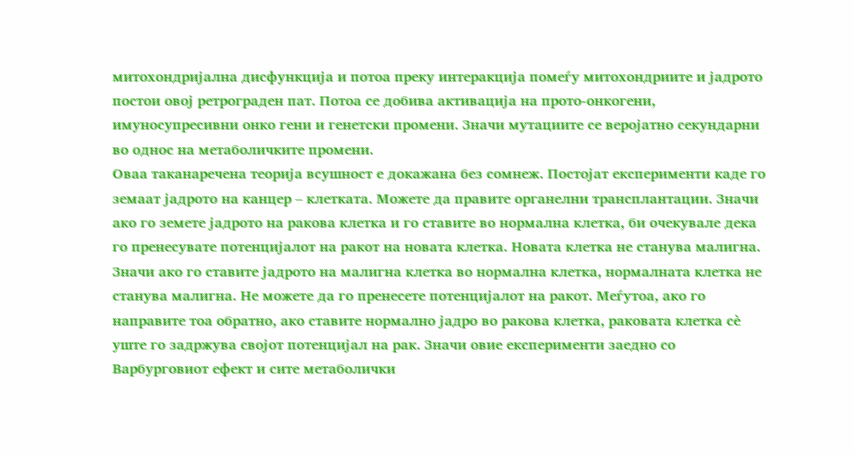митохондријална дисфункција и потоа преку интеракција помеѓу митохондриите и јадрото постои овој ретрограден пат. Потоа се добива активација на прото-онкогени, имуносупресивни онко гени и генетски промени. Значи мутациите се веројатно секундарни во однос на метаболичките промени.
Оваа таканаречена теорија всушност е докажана без сомнеж. Постојат експерименти каде го земаат јадрото на канцер – клетката. Можете да правите органелни трансплантации. Значи ако го земете јадрото на ракова клетка и го ставите во нормална клетка, би очекувале дека го пренесувате потенцијалот на ракот на новата клетка. Новата клетка не станува малигна. Значи ако го ставите јадрото на малигна клетка во нормална клетка, нормалната клетка не станува малигна. Не можете да го пренесете потенцијалот на ракот. Меѓутоа, ако го направите тоа обратно, ако ставите нормално јадро во ракова клетка, раковата клетка сè уште го задржува својот потенцијал на рак. Значи овие експерименти заедно со Варбурговиот ефект и сите метаболички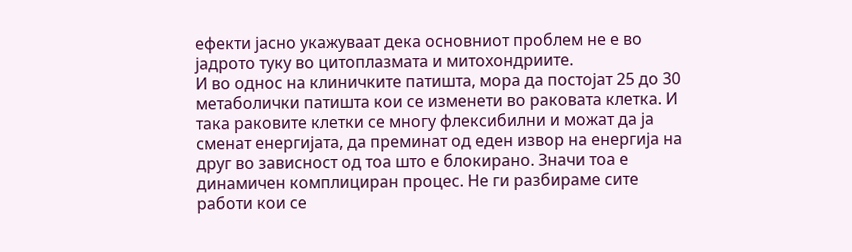ефекти јасно укажуваат дека основниот проблем не е во јадрото туку во цитоплазмата и митохондриите.
И во однос на клиничките патишта, мора да постојат 25 до 30 метаболички патишта кои се изменети во раковата клетка. И така раковите клетки се многу флексибилни и можат да ја сменат енергијата, да преминат од еден извор на енергија на друг во зависност од тоа што е блокирано. Значи тоа е динамичен комплициран процес. Не ги разбираме сите работи кои се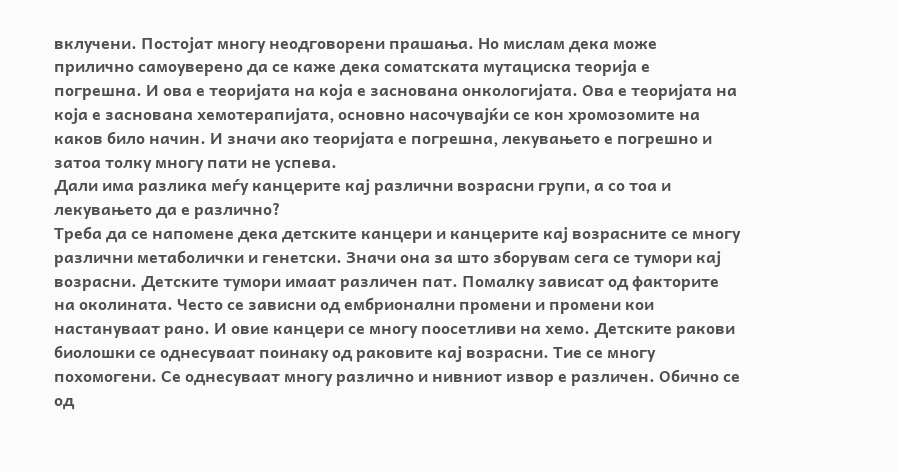вклучени. Постојат многу неодговорени прашања. Но мислам дека може прилично самоуверено да се каже дека соматската мутациска теорија е погрешна. И ова е теоријата на која е заснована онкологијата. Ова е теоријата на која е заснована хемотерапијата, основно насочувајќи се кон хромозомите на каков било начин. И значи ако теоријата е погрешна, лекувањето е погрешно и затоа толку многу пати не успева.
Дали има разлика меѓу канцерите кај различни возрасни групи, а со тоа и лекувањето да е различно?
Треба да се напомене дека детските канцери и канцерите кај возрасните се многу различни метаболички и генетски. Значи она за што зборувам сега се тумори кај возрасни. Детските тумори имаат различен пат. Помалку зависат од факторите на околината. Често се зависни од ембрионални промени и промени кои настануваат рано. И овие канцери се многу поосетливи на хемо. Детските ракови биолошки се однесуваат поинаку од раковите кај возрасни. Тие се многу похомогени. Се однесуваат многу различно и нивниот извор е различен. Обично се од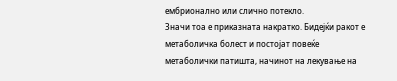ембрионално или слично потекло.
Значи тоа е приказната накратко. Бидејќи ракот е метаболичка болест и постојат повеќе метаболички патишта, начинот на лекување на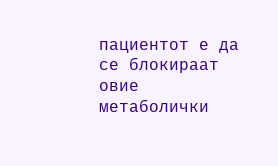пациентот е да се блокираат овие метаболички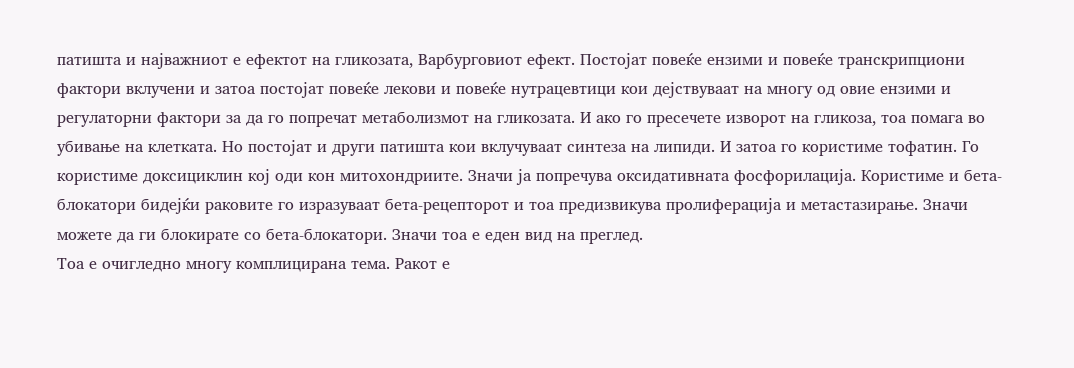патишта и најважниот е ефектот на гликозата, Варбурговиот ефект. Постојат повеќе ензими и повеќе транскрипциони фактори вклучени и затоа постојат повеќе лекови и повеќе нутрацевтици кои дејствуваат на многу од овие ензими и регулаторни фактори за да го попречат метаболизмот на гликозата. И ако го пресечете изворот на гликоза, тоа помага во убивање на клетката. Но постојат и други патишта кои вклучуваат синтеза на липиди. И затоа го користиме тофатин. Го користиме доксициклин кој оди кон митохондриите. Значи ја попречува оксидативната фосфорилација. Користиме и бета-блокатори бидејќи раковите го изразуваат бета-рецепторот и тоа предизвикува пролиферација и метастазирање. Значи можете да ги блокирате со бета-блокатори. Значи тоа е еден вид на преглед.
Тоа е очигледно многу комплицирана тема. Ракот е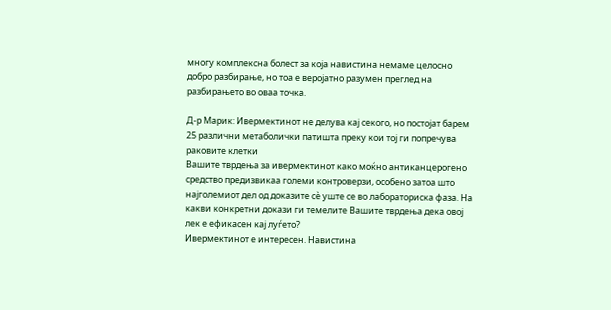многу комплексна болест за која навистина немаме целосно добро разбирање, но тоа е веројатно разумен преглед на разбирањето во оваа точка.

Д-р Марик: Ивермектинот не делува кај секого, но постојат барем 25 различни метаболички патишта преку кои тој ги попречува раковите клетки
Вашите тврдења за ивермектинот како моќно антиканцерогено средство предизвикаа големи контроверзи, особено затоа што најголемиот дел од доказите сè уште се во лабораториска фаза. На какви конкретни докази ги темелите Вашите тврдења дека овој лек е ефикасен кај луѓето?
Ивермектинот е интересен. Навистина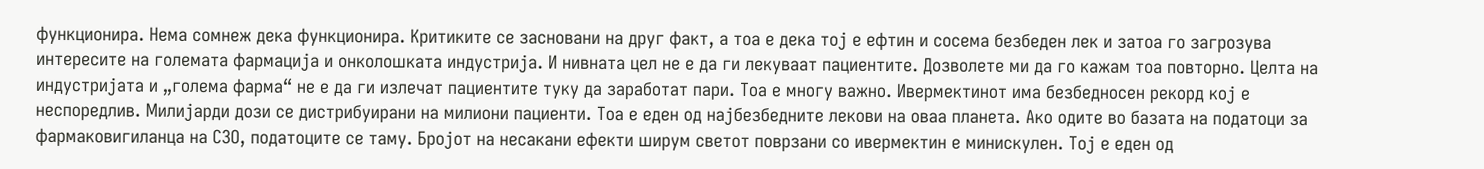функционира. Нема сомнеж дека функционира. Критиките се засновани на друг факт, а тоа е дека тој е ефтин и сосема безбеден лек и затоа го загрозува интересите на големата фармација и онколошката индустрија. И нивната цел не е да ги лекуваат пациентите. Дозволете ми да го кажам тоа повторно. Целта на индустријата и „голема фарма“ не е да ги излечат пациентите туку да заработат пари. Тоа е многу важно. Ивермектинот има безбедносен рекорд кој е неспоредлив. Милијарди дози се дистрибуирани на милиони пациенти. Тоа е еден од најбезбедните лекови на оваа планета. Ако одите во базата на податоци за фармаковигиланца на СЗО, податоците се таму. Бројот на несакани ефекти ширум светот поврзани со ивермектин е минискулен. Тој е еден од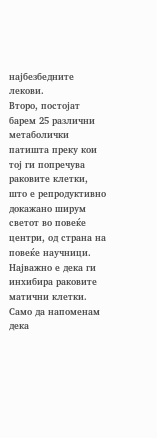најбезбедните лекови.
Второ, постојат барем 25 различни метаболички патишта преку кои тој ги попречува раковите клетки, што е репродуктивно докажано ширум светот во повеќе центри, од страна на повеќе научници. Најважно е дека ги инхибира раковите матични клетки. Само да напоменам дека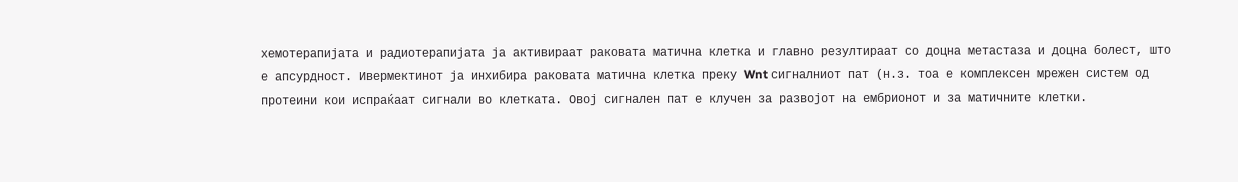хемотерапијата и радиотерапијата ја активираат раковата матична клетка и главно резултираат со доцна метастаза и доцна болест, што е апсурдност. Ивермектинот ја инхибира раковата матична клетка преку Wnt сигналниот пат (н.з. тоа е комплексен мрежен систем од протеини кои испраќаат сигнали во клетката. Овој сигнален пат е клучен за развојот на ембрионот и за матичните клетки.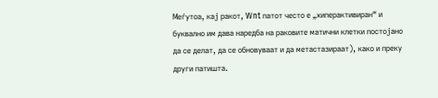Меѓутоа, кај ракот, Wnt патот често е „хиперактивиран“ и буквално им дава наредба на раковите матични клетки постојано да се делат, да се обновуваат и да метастазираат), како и преку други патишта.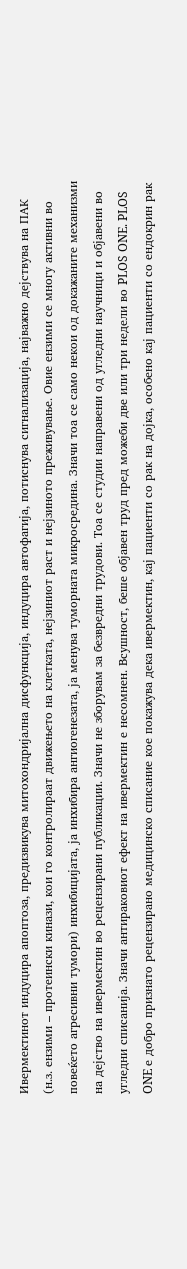Ивермектинот индуцира апоптоза, предизвикува митохондријална дисфункција, индуцира автофагија, потиснува сигнализација, најважно дејствува на ПАК (н.з. ензими – протеински кинази, кои го контролираат движењето на клетката, нејзиниот раст и нејзиното преживување. Овие ензими се многу активни во повеќето агресивни тумори) инхибицијата, ја инхибира ангиогенезата, ја менува туморната микросредина. Значи тоа се само некои од докажаните механизми на дејство на ивермектин во рецензирани публикации. Значи не зборувам за безвредни трудови. Тоа се студии направени од угледни научници и објавени во угледни списанија. Значи антираковиот ефект на ивермектин е несомнен. Всушност, беше објавен труд пред можеби две или три недели во PLOS ONE. PLOS ONE е добро признато рецензирано медицинско списание кое покажува дека ивермектин, кај пациенти со рак на дојка, особено кај пациенти со ендокрин рак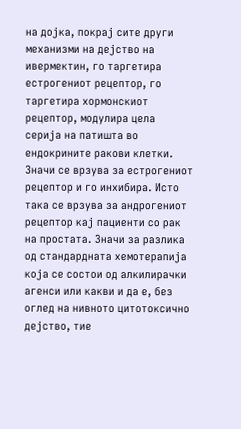на дојка, покрај сите други механизми на дејство на ивермектин, го таргетира естрогениот рецептор, го таргетира хормонскиот рецептор, модулира цела серија на патишта во ендокрините ракови клетки. Значи се врзува за естрогениот рецептор и го инхибира. Исто така се врзува за андрогениот рецептор кај пациенти со рак на простата. Значи за разлика од стандардната хемотерапија која се состои од алкилирачки агенси или какви и да е, без оглед на нивното цитотоксично дејство, тие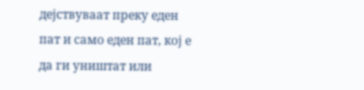дејствуваат преку еден пат и само еден пат, кој е да ги уништат или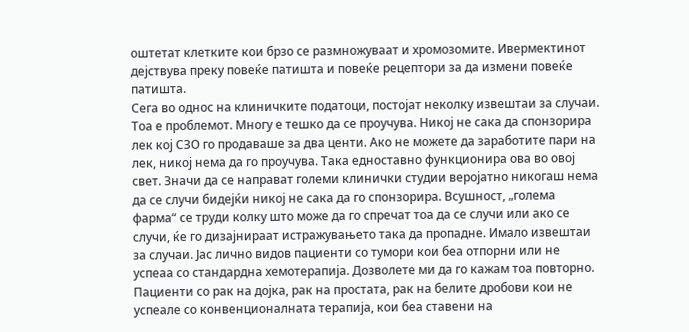оштетат клетките кои брзо се размножуваат и хромозомите. Ивермектинот дејствува преку повеќе патишта и повеќе рецептори за да измени повеќе патишта.
Сега во однос на клиничките податоци, постојат неколку извештаи за случаи. Тоа е проблемот. Многу е тешко да се проучува. Никој не сака да спонзорира лек кој СЗО го продаваше за два центи. Ако не можете да заработите пари на лек, никој нема да го проучува. Така едноставно функционира ова во овој свет. Значи да се направат големи клинички студии веројатно никогаш нема да се случи бидејќи никој не сака да го спонзорира. Всушност, „голема фарма“ се труди колку што може да го спречат тоа да се случи или ако се случи, ќе го дизајнираат истражувањето така да пропадне. Имало извештаи за случаи. Јас лично видов пациенти со тумори кои беа отпорни или не успеаа со стандардна хемотерапија. Дозволете ми да го кажам тоа повторно. Пациенти со рак на дојка, рак на простата, рак на белите дробови кои не успеале со конвенционалната терапија, кои беа ставени на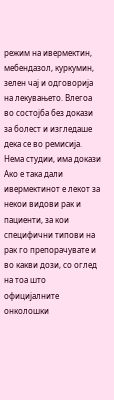режим на ивермектин, мебендазол, куркумин, зелен чај и одговорија на лекувањето. Влегоа во состојба без докази за болест и изгледаше дека се во ремисија.
Нема студии, има докази
Ако е така дали ивермектинот е лекот за некои видови рак и пациенти, за кои специфични типови на рак го препорачувате и во какви дози, со оглед на тоа што официјалните онколошки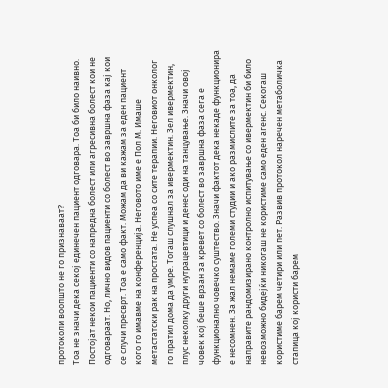протоколи воопшто не го признаваат?
Тоа не значи дека секој единечен пациент одговара. Тоа би било наивно. Постојат некои пациенти со напредна болест или агресивна болест кои не одговараат. Но, лично видов пациенти со болест во завршна фаза кај кои се случи пресврт. Тоа е само факт. Можам да ви кажам за еден пациент кого го имавме на конференција. Неговото име е Пол М. Имаше метастатски рак на простата. Не успеа со сите терапии. Неговиот онколог го пратил дома да умре. Тогаш слушнал за ивермектин. Зел ивермектин, плус неколку други нутрацевтици и денес оди на танцување. Значи овој човек кој беше врзан за кревет со болест во завршна фаза сега е функционално човечко суштество. Значи фактот дека некаде функционира е несомнен. За жал немаме големи студии и ако размислите за тоа, да направите рандомизирано контролно испитување со ивермектин би било невозможно бидејќи никогаш не користиме само еден агенс. Секогаш користиме барем четири или пет. Развив протокол наречен метаболичка стапица кој користи барем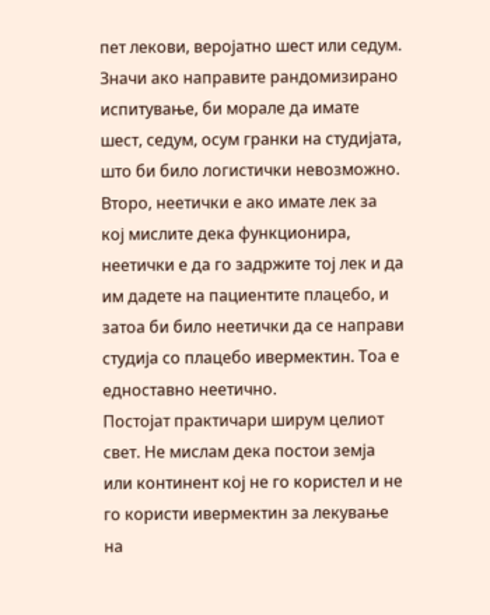пет лекови, веројатно шест или седум. Значи ако направите рандомизирано испитување, би морале да имате шест, седум, осум гранки на студијата, што би било логистички невозможно. Второ, неетички е ако имате лек за кој мислите дека функционира, неетички е да го задржите тој лек и да им дадете на пациентите плацебо, и затоа би било неетички да се направи студија со плацебо ивермектин. Тоа е едноставно неетично.
Постојат практичари ширум целиот свет. Не мислам дека постои земја или континент кој не го користел и не го користи ивермектин за лекување на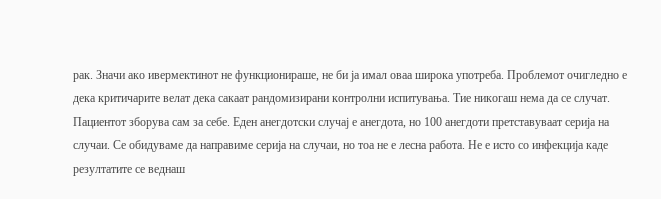рак. Значи ако ивермектинот не функционираше, не би ја имал оваа широка употреба. Проблемот очигледно е дека критичарите велат дека сакаат рандомизирани контролни испитувања. Тие никогаш нема да се случат. Пациентот зборува сам за себе. Еден анегдотски случај е анегдота, но 100 анегдоти претставуваат серија на случаи. Се обидуваме да направиме серија на случаи, но тоа не е лесна работа. Не е исто со инфекција каде резултатите се веднаш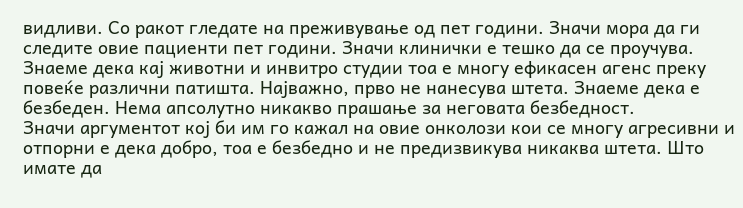видливи. Со ракот гледате на преживување од пет години. Значи мора да ги следите овие пациенти пет години. Значи клинички е тешко да се проучува. Знаеме дека кај животни и инвитро студии тоа е многу ефикасен агенс преку повеќе различни патишта. Најважно, прво не нанесува штета. Знаеме дека е безбеден. Нема апсолутно никакво прашање за неговата безбедност.
Значи аргументот кој би им го кажал на овие онколози кои се многу агресивни и отпорни е дека добро, тоа е безбедно и не предизвикува никаква штета. Што имате да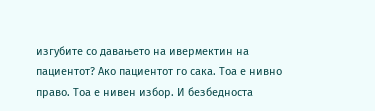изгубите со давањето на ивермектин на пациентот? Ако пациентот го сака. Тоа е нивно право. Тоа е нивен избор. И безбедноста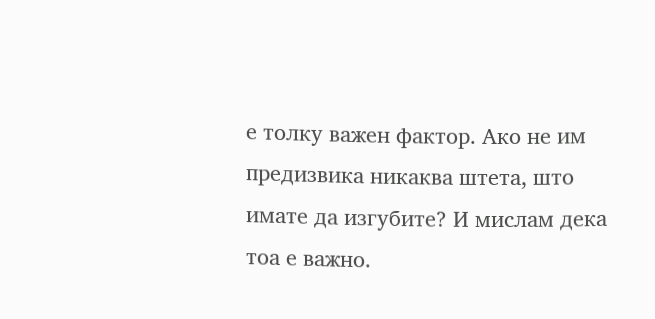е толку важен фактор. Ако не им предизвика никаква штета, што имате да изгубите? И мислам дека тоа е важно.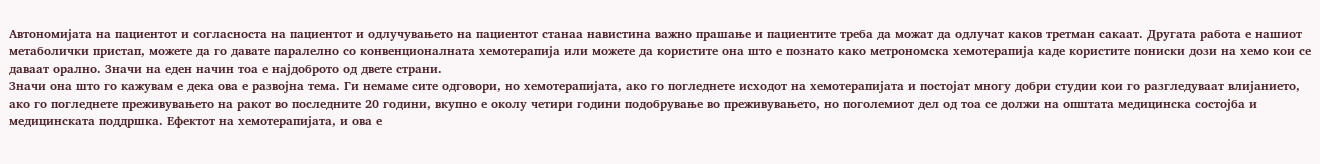Автономијата на пациентот и согласноста на пациентот и одлучувањето на пациентот станаа навистина важно прашање и пациентите треба да можат да одлучат каков третман сакаат. Другата работа е нашиот метаболички пристап, можете да го давате паралелно со конвенционалната хемотерапија или можете да користите она што е познато како метрономска хемотерапија каде користите пониски дози на хемо кои се даваат орално. Значи на еден начин тоа е најдоброто од двете страни.
Значи она што го кажувам е дека ова е развојна тема. Ги немаме сите одговори, но хемотерапијата, ако го погледнете исходот на хемотерапијата и постојат многу добри студии кои го разгледуваат влијанието, ако го погледнете преживувањето на ракот во последните 20 години, вкупно е околу четири години подобрување во преживувањето, но поголемиот дел од тоа се должи на општата медицинска состојба и медицинската поддршка. Ефектот на хемотерапијата, и ова е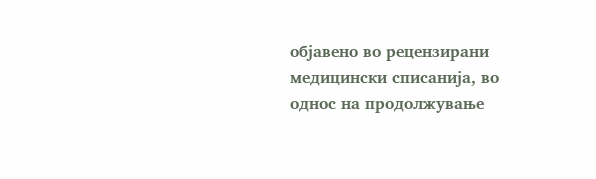објавено во рецензирани медицински списанија, во однос на продолжување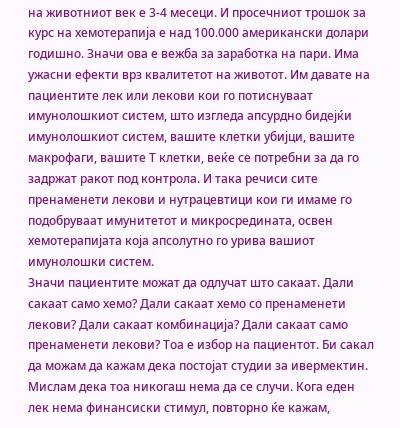на животниот век е 3-4 месеци. И просечниот трошок за курс на хемотерапија е над 100.000 американски долари годишно. Значи ова е вежба за заработка на пари. Има ужасни ефекти врз квалитетот на животот. Им давате на пациентите лек или лекови кои го потиснуваат имунолошкиот систем, што изгледа апсурдно бидејќи имунолошкиот систем, вашите клетки убијци, вашите макрофаги, вашите Т клетки, веќе се потребни за да го задржат ракот под контрола. И така речиси сите пренаменети лекови и нутрацевтици кои ги имаме го подобруваат имунитетот и микросредината, освен хемотерапијата која апсолутно го урива вашиот имунолошки систем.
Значи пациентите можат да одлучат што сакаат. Дали сакаат само хемо? Дали сакаат хемо со пренаменети лекови? Дали сакаат комбинација? Дали сакаат само пренаменети лекови? Тоа е избор на пациентот. Би сакал да можам да кажам дека постојат студии за ивермектин. Мислам дека тоа никогаш нема да се случи. Кога еден лек нема финансиски стимул, повторно ќе кажам,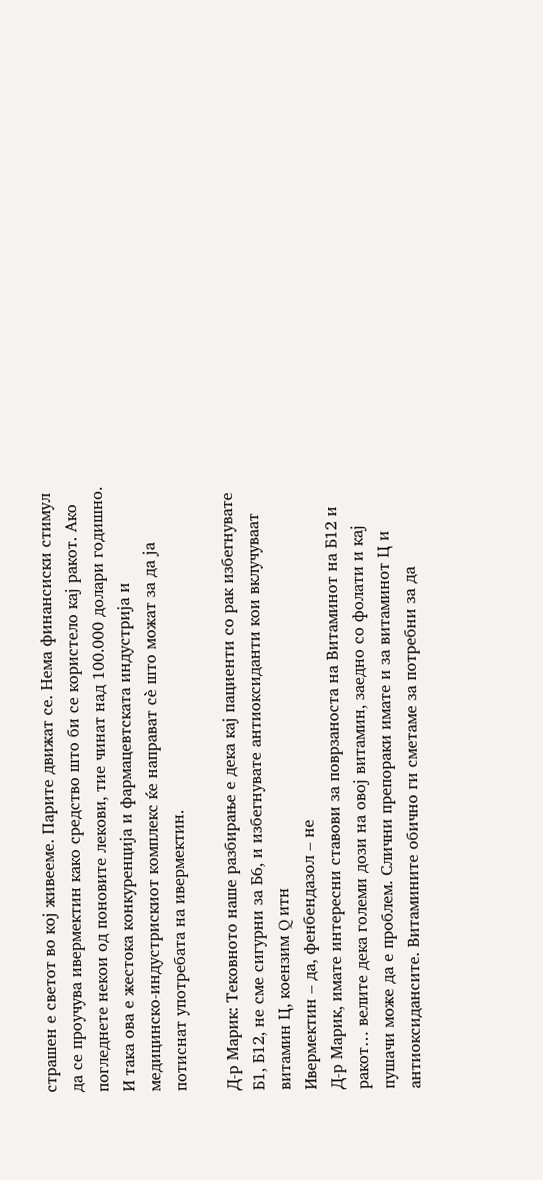страшен е светот во кој живееме. Парите движат се. Нема финансиски стимул да се проучува ивермектин како средство што би се користело кај ракот. Ако погледнете некои од поновите лекови, тие чинат над 100.000 долари годишно. И така ова е жестока конкуренција и фармацевтската индустрија и медицинско-индустрискиот комплекс ќе направат сè што можат за да ја потиснат употребата на ивермектин.

Д-р Марик: Тековното наше разбирање е дека кај пациенти со рак избегнувате Б1, Б12, не сме сигурни за Б6, и избегнувате антиоксиданти кои вклучуваат витамин Ц, коензим Q итн
Ивермектин – да, фенбендазол – не
Д-р Марик, имате интересни ставови за поврзаноста на Витаминот на Б12 и ракот… велите дека големи дози на овој витамин, заедно со фолати и кај пушачи може да е проблем. Слични препораки имате и за витаминот Ц и антиоксидансите. Витамините обично ги сметаме за потребни за да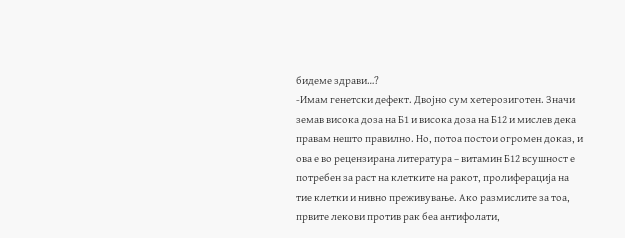бидеме здрави…?
-Имам генетски дефект. Двојно сум хетерозиготен. Значи земав висока доза на Б1 и висока доза на Б12 и мислев дека правам нешто правилно. Но, потоа постои огромен доказ, и ова е во рецензирана литература – витамин Б12 всушност е потребен за раст на клетките на ракот, пролиферација на тие клетки и нивно преживување. Ако размислите за тоа, првите лекови против рак беа антифолати,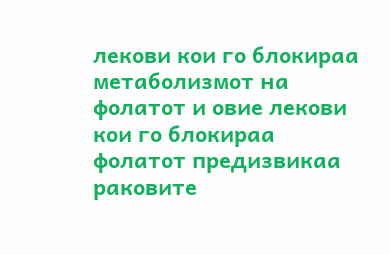лекови кои го блокираа метаболизмот на фолатот и овие лекови кои го блокираа фолатот предизвикаа раковите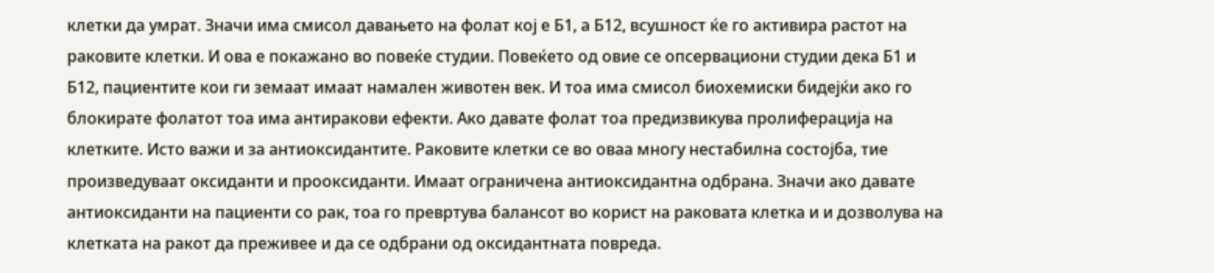клетки да умрат. Значи има смисол давањето на фолат кој е Б1, а Б12, всушност ќе го активира растот на раковите клетки. И ова е покажано во повеќе студии. Повеќето од овие се опсервациони студии дека Б1 и Б12, пациентите кои ги земаат имаат намален животен век. И тоа има смисол биохемиски бидејќи ако го блокирате фолатот тоа има антиракови ефекти. Ако давате фолат тоа предизвикува пролиферација на клетките. Исто важи и за антиоксидантите. Раковите клетки се во оваа многу нестабилна состојба, тие произведуваат оксиданти и прооксиданти. Имаат ограничена антиоксидантна одбрана. Значи ако давате антиоксиданти на пациенти со рак, тоа го превртува балансот во корист на раковата клетка и и дозволува на клетката на ракот да преживее и да се одбрани од оксидантната повреда.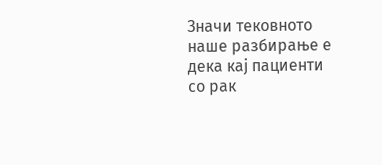Значи тековното наше разбирање е дека кај пациенти со рак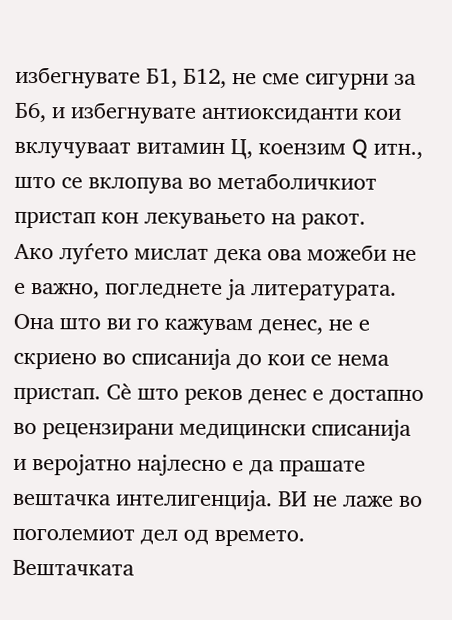избегнувате Б1, Б12, не сме сигурни за Б6, и избегнувате антиоксиданти кои вклучуваат витамин Ц, коензим Q итн., што се вклопува во метаболичкиот пристап кон лекувањето на ракот.
Ако луѓето мислат дека ова можеби не е важно, погледнете ја литературата. Она што ви го кажувам денес, не е скриено во списанија до кои се нема пристап. Сè што реков денес е достапно во рецензирани медицински списанија и веројатно најлесно е да прашате вештачка интелигенција. ВИ не лаже во поголемиот дел од времето. Вештачката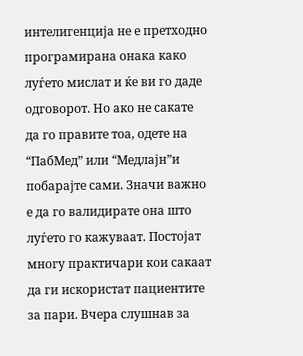интелигенција не е претходно програмирана онака како луѓето мислат и ќе ви го даде одговорот. Но ако не сакате да го правите тоа, одете на “ПабМед” или “Медлајн”и побарајте сами. Значи важно е да го валидирате она што луѓето го кажуваат. Постојат многу практичари кои сакаат да ги искористат пациентите за пари. Вчера слушнав за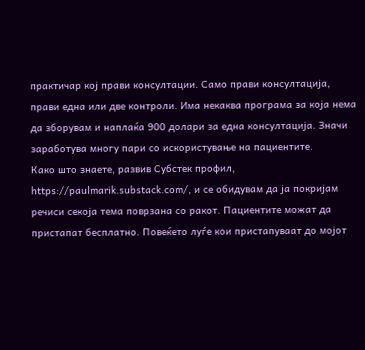практичар кој прави консултации. Само прави консултација, прави една или две контроли. Има некаква програма за која нема да зборувам и наплаќа 900 долари за една консултација. Значи заработува многу пари со искористување на пациентите.
Како што знаете, развив Субстек профил, https://paulmarik.substack.com/, и се обидувам да ја покријам речиси секоја тема поврзана со ракот. Пациентите можат да пристапат бесплатно. Повеќето луѓе кои пристапуваат до мојот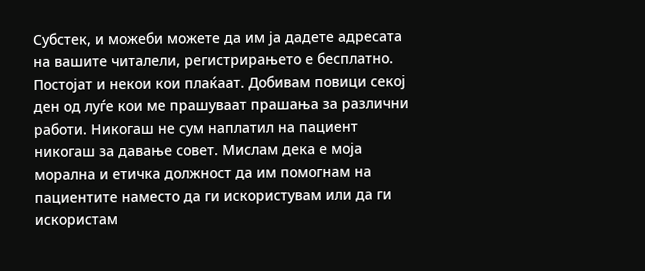Субстек, и можеби можете да им ја дадете адресата на вашите читалели, регистрирањето е бесплатно. Постојат и некои кои плаќаат. Добивам повици секој ден од луѓе кои ме прашуваат прашања за различни работи. Никогаш не сум наплатил на пациент никогаш за давање совет. Мислам дека е моја морална и етичка должност да им помогнам на пациентите наместо да ги искористувам или да ги искористам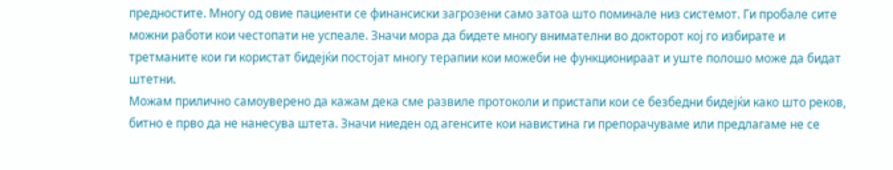предностите. Многу од овие пациенти се финансиски загрозени само затоа што поминале низ системот. Ги пробале сите можни работи кои честопати не успеале. Значи мора да бидете многу внимателни во докторот кој го избирате и третманите кои ги користат бидејќи постојат многу терапии кои можеби не функционираат и уште полошо може да бидат штетни.
Можам прилично самоуверено да кажам дека сме развиле протоколи и пристапи кои се безбедни бидејќи како што реков, битно е прво да не нанесува штета. Значи ниеден од агенсите кои навистина ги препорачуваме или предлагаме не се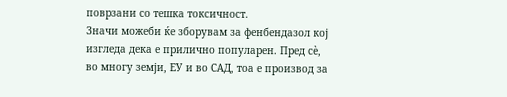поврзани со тешка токсичност.
Значи можеби ќе зборувам за фенбендазол кој изгледа дека е прилично популарен. Пред сè, во многу земји, ЕУ и во САД, тоа е производ за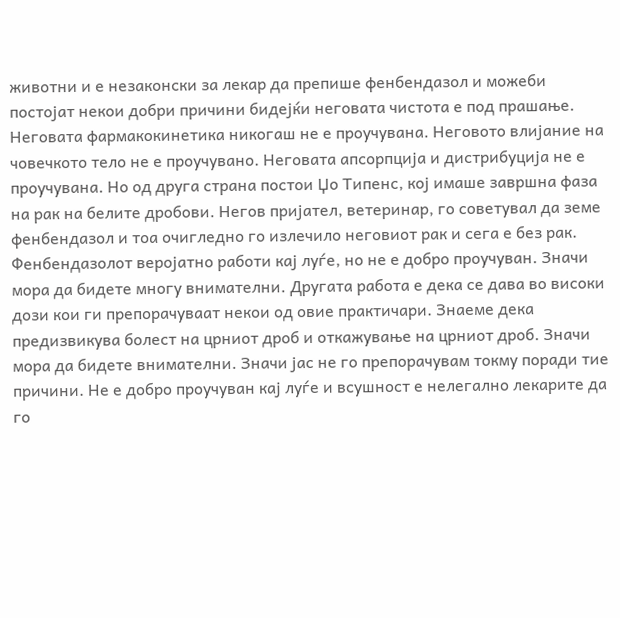животни и е незаконски за лекар да препише фенбендазол и можеби постојат некои добри причини бидејќи неговата чистота е под прашање. Неговата фармакокинетика никогаш не е проучувана. Неговото влијание на човечкото тело не е проучувано. Неговата апсорпција и дистрибуција не е проучувана. Но од друга страна постои Џо Типенс, кој имаше завршна фаза на рак на белите дробови. Негов пријател, ветеринар, го советувал да земе фенбендазол и тоа очигледно го излечило неговиот рак и сега е без рак. Фенбендазолот веројатно работи кај луѓе, но не е добро проучуван. Значи мора да бидете многу внимателни. Другата работа е дека се дава во високи дози кои ги препорачуваат некои од овие практичари. Знаеме дека предизвикува болест на црниот дроб и откажување на црниот дроб. Значи мора да бидете внимателни. Значи јас не го препорачувам токму поради тие причини. Не е добро проучуван кај луѓе и всушност е нелегално лекарите да го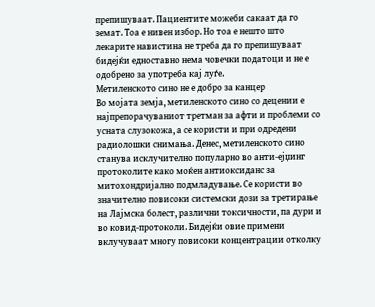препишуваат. Пациентите можеби сакаат да го земат. Тоа е нивен избор. Но тоа е нешто што лекарите навистина не треба да го препишуваат бидејќи едноставно нема човечки податоци и не е одобрено за употреба кај луѓе.
Метиленското сино не е добро за канцер
Во мојата земја, метиленското сино со децении е најпрепорачуваниот третман за афти и проблеми со усната слузокожа, а се користи и при одредени радиолошки снимања. Денес, метиленското сино станува исклучително популарно во анти-ејџинг протоколите како моќен антиоксиданс за митохондријално подмладување. Се користи во значително повисоки системски дози за третирање на Лајмска болест, различни токсичности, па дури и во ковид-протоколи. Бидејќи овие примени вклучуваат многу повисоки концентрации отколку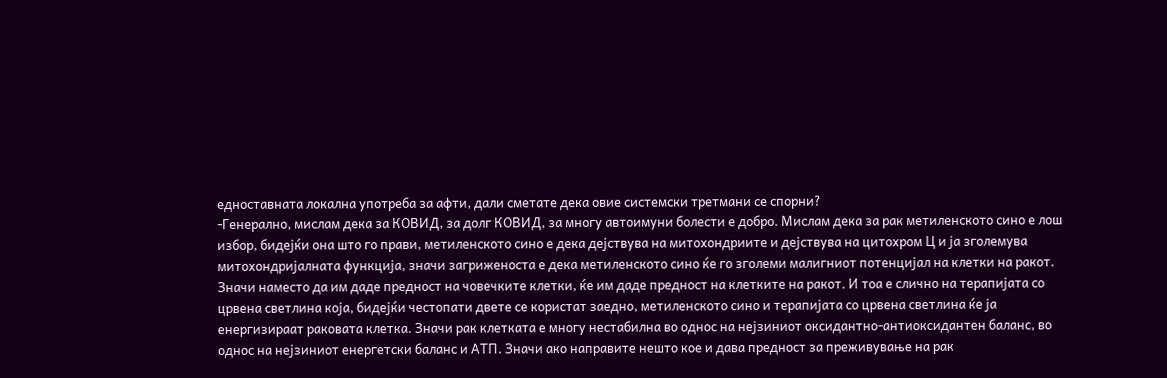едноставната локална употреба за афти, дали сметате дека овие системски третмани се спорни?
-Генерално, мислам дека за КОВИД, за долг КОВИД, за многу автоимуни болести е добро. Мислам дека за рак метиленското сино е лош избор, бидејќи она што го прави, метиленското сино е дека дејствува на митохондриите и дејствува на цитохром Ц и ја зголемува митохондријалната функција, значи загриженоста е дека метиленското сино ќе го зголеми малигниот потенцијал на клетки на ракот. Значи наместо да им даде предност на човечките клетки, ќе им даде предност на клетките на ракот. И тоа е слично на терапијата со црвена светлина која, бидејќи честопати двете се користат заедно, метиленското сино и терапијата со црвена светлина ќе ја енергизираат раковата клетка. Значи рак клетката е многу нестабилна во однос на нејзиниот оксидантно-антиоксидантен баланс, во однос на нејзиниот енергетски баланс и АТП. Значи ако направите нешто кое и дава предност за преживување на рак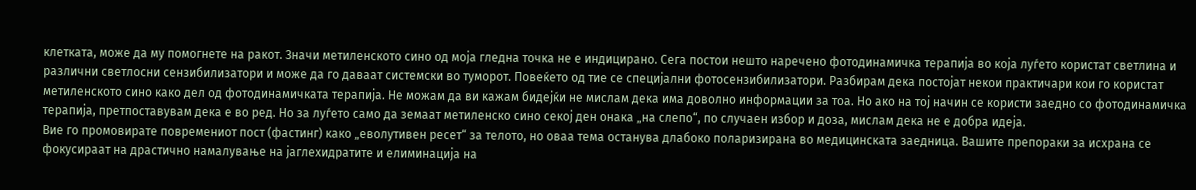клетката, може да му помогнете на ракот. Значи метиленското сино од моја гледна точка не е индицирано. Сега постои нешто наречено фотодинамичка терапија во која луѓето користат светлина и различни светлосни сензибилизатори и може да го даваат системски во туморот. Повеќето од тие се специјални фотосензибилизатори. Разбирам дека постојат некои практичари кои го користат метиленското сино како дел од фотодинамичката терапија. Не можам да ви кажам бидејќи не мислам дека има доволно информации за тоа. Но ако на тој начин се користи заедно со фотодинамичка терапија, претпоставувам дека е во ред. Но за луѓето само да земаат метиленско сино секој ден онака „на слепо“, по случаен избор и доза, мислам дека не е добра идеја.
Вие го промовирате повремениот пост (фастинг) како „еволутивен ресет“ за телото, но оваа тема останува длабоко поларизирана во медицинската заедница. Вашите препораки за исхрана се фокусираат на драстично намалување на јаглехидратите и елиминација на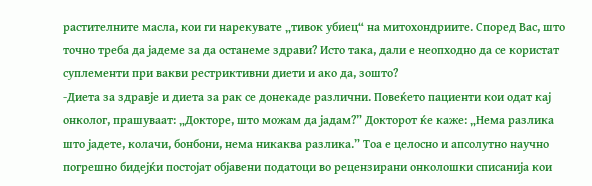растителните масла, кои ги нарекувате „тивок убиец“ на митохондриите. Според Вас, што точно треба да јадеме за да останеме здрави? Исто така, дали е неопходно да се користат суплементи при вакви рестриктивни диети и ако да, зошто?
-Диета за здравје и диета за рак се донекаде различни. Повеќето пациенти кои одат кај онколог, прашуваат: „Докторе, што можам да јадам?” Докторот ќе каже: „Нема разлика што јадете, колачи, бонбони, нема никаква разлика.” Тоа е целосно и апсолутно научно погрешно бидејќи постојат објавени податоци во рецензирани онколошки списанија кои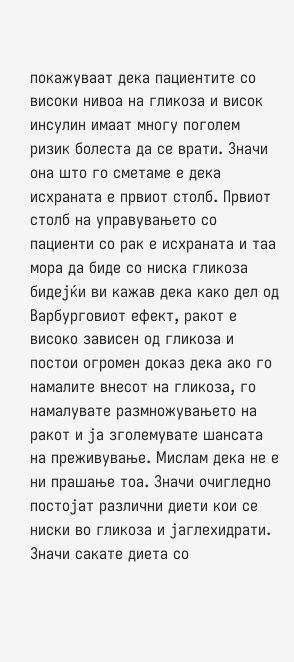покажуваат дека пациентите со високи нивоа на гликоза и висок инсулин имаат многу поголем ризик болеста да се врати. Значи она што го сметаме е дека исхраната е првиот столб. Првиот столб на управувањето со пациенти со рак е исхраната и таа мора да биде со ниска гликоза бидејќи ви кажав дека како дел од Варбурговиот ефект, ракот е високо зависен од гликоза и постои огромен доказ дека ако го намалите внесот на гликоза, го намалувате размножувањето на ракот и ја зголемувате шансата на преживување. Мислам дека не е ни прашање тоа. Значи очигледно постојат различни диети кои се ниски во гликоза и јаглехидрати. Значи сакате диета со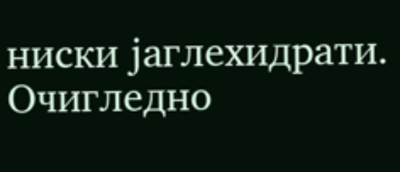ниски јаглехидрати. Очигледно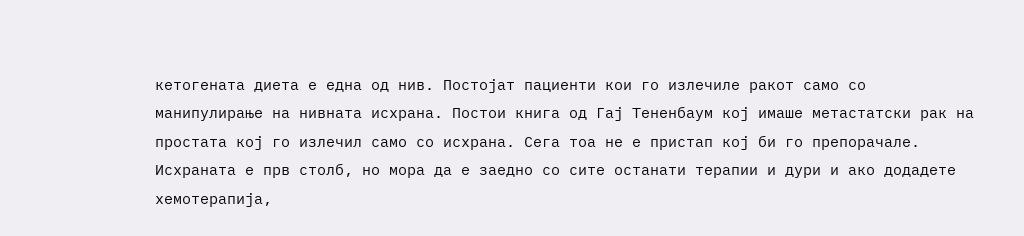кетогената диета е една од нив. Постојат пациенти кои го излечиле ракот само со манипулирање на нивната исхрана. Постои книга од Гај Тененбаум кој имаше метастатски рак на простата кој го излечил само со исхрана. Сега тоа не е пристап кој би го препорачале. Исхраната е прв столб, но мора да е заедно со сите останати терапии и дури и ако додадете хемотерапија,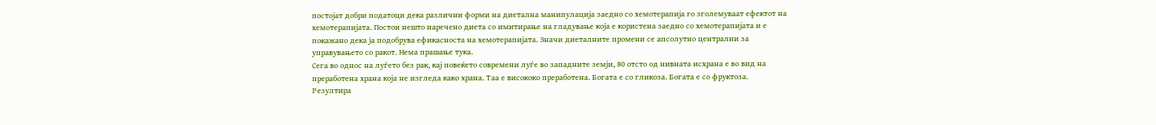постојат добри податоци дека различни форми на диетална манипулација заедно со хемотерапија го зголемуваат ефектот на хемотерапијата. Постои нешто наречено диета со имитирање на гладување која е користена заедно со хемотерапијата и е покажано дека ја подобрува ефикасноста на хемотерапијата. Значи диеталните промени се апсолутно централни за управувањето со ракот. Нема прашање тука.
Сега во однос на луѓето без рак, кај повеќето современи луѓе во западните земји, 80 отсто од нивната исхрана е во вид на преработена храна која не изгледа како храна. Таа е висококо преработена. Богата е со гликоза. Богата е со фруктоза. Резултира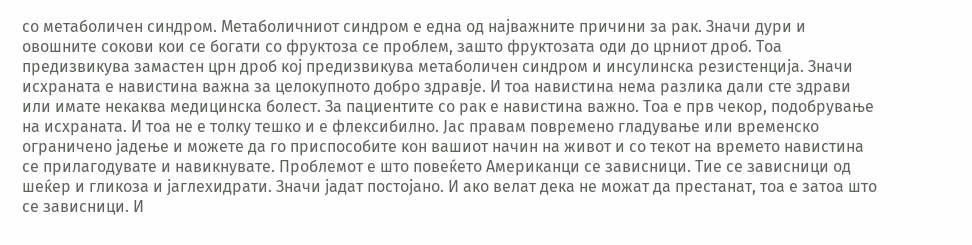со метаболичен синдром. Метаболичниот синдром е една од најважните причини за рак. Значи дури и овошните сокови кои се богати со фруктоза се проблем, зашто фруктозата оди до црниот дроб. Тоа предизвикува замастен црн дроб кој предизвикува метаболичен синдром и инсулинска резистенција. Значи исхраната е навистина важна за целокупното добро здравје. И тоа навистина нема разлика дали сте здрави или имате некаква медицинска болест. За пациентите со рак е навистина важно. Тоа е прв чекор, подобрување на исхраната. И тоа не е толку тешко и е флексибилно. Јас правам повремено гладување или временско ограничено јадење и можете да го приспособите кон вашиот начин на живот и со текот на времето навистина се прилагодувате и навикнувате. Проблемот е што повеќето Американци се зависници. Тие се зависници од шеќер и гликоза и јаглехидрати. Значи јадат постојано. И ако велат дека не можат да престанат, тоа е затоа што се зависници. И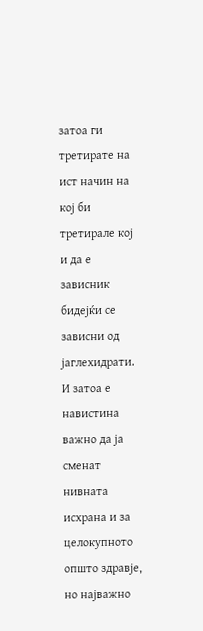затоа ги третирате на ист начин на кој би третирале кој и да е зависник бидејќи се зависни од јаглехидрати. И затоа е навистина важно да ја сменат нивната исхрана и за целокупното општо здравје, но најважно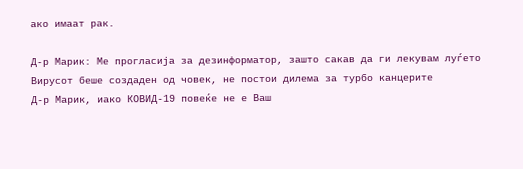ако имаат рак.

Д-р Марик: Ме прогласија за дезинформатор, зашто сакав да ги лекувам луѓето
Вирусот беше создаден од човек, не постои дилема за турбо канцерите
Д-р Марик, иако КОВИД-19 повеќе не е Ваш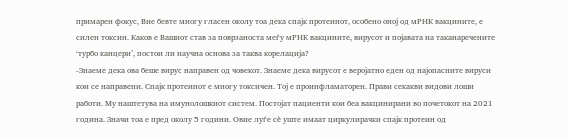примарен фокус, Вие бевте многу гласен околу тоа дека спајк протеинот, особено оној од мРНК вакцините, е силен токсин. Каков е Вашиот став за поврзаноста меѓу мРНК вакцините, вирусот и појавата на таканаречените ‘турбо канцери’, постои ли научна основа за таква корелација?
-Знаеме дека ова беше вирус направен од човекот. Знаеме дека вирусот е веројатно еден од најопасните вируси кои се направени. Спајк протеинот е многу токсичен. Тој е проинфламаторен. Прави секакви видови лоши работи. Му наштетува на имунолошкиот систем. Постојат пациенти кои беа вакцинирани во почетокот на 2021 година. Значи тоа е пред околу 5 години. Овие луѓе сè уште имаат циркулирачки спајк протеин од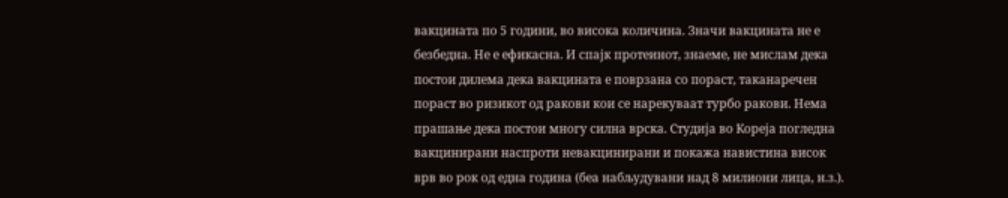вакцината по 5 години, во висока количина. Значи вакцината не е безбедна. Не е ефикасна. И спајк протеинот, знаеме, не мислам дека постои дилема дека вакцината е поврзана со пораст, таканаречен пораст во ризикот од ракови кои се нарекуваат турбо ракови. Нема прашање дека постои многу силна врска. Студија во Кореја погледна вакцинирани наспроти невакцинирани и покажа навистина висок врв во рок од една година (беа набљудувани над 8 милиони лица, н.з.).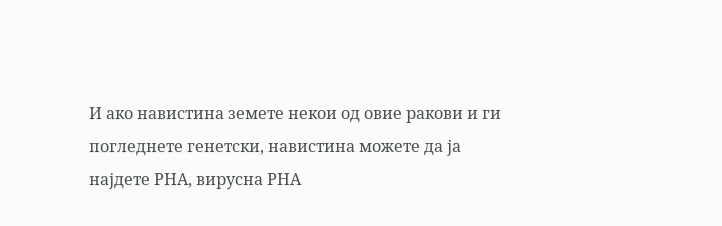И ако навистина земете некои од овие ракови и ги погледнете генетски, навистина можете да ја најдете РНА, вирусна РНА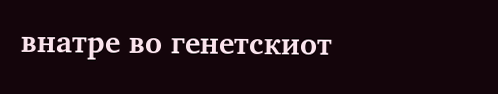внатре во генетскиот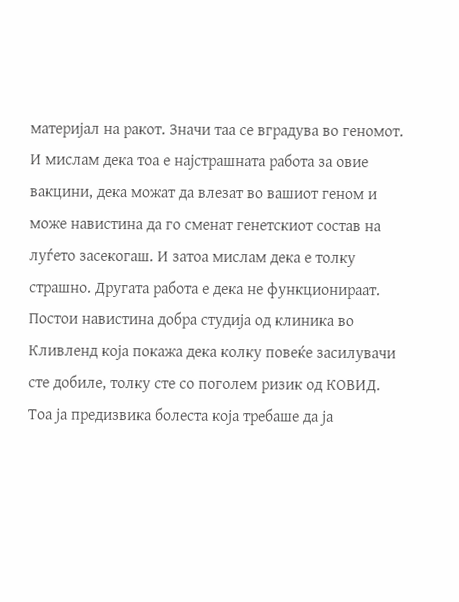материјал на ракот. Значи таа се вградува во геномот. И мислам дека тоа е најстрашната работа за овие вакцини, дека можат да влезат во вашиот геном и може навистина да го сменат генетскиот состав на луѓето засекогаш. И затоа мислам дека е толку страшно. Другата работа е дека не функционираат. Постои навистина добра студија од клиника во Кливленд која покажа дека колку повеќе засилувачи сте добиле, толку сте со поголем ризик од КОВИД. Тоа ја предизвика болеста која требаше да ја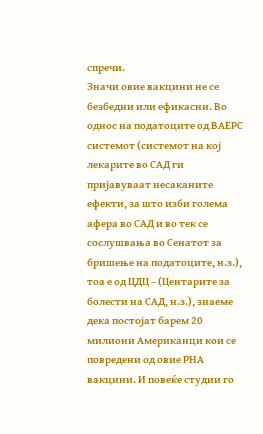спречи.
Значи овие вакцини не се безбедни или ефикасни. Во однос на податоците од ВАЕРС системот (системот на кој лекарите во САД ги пријавуваат несаканите ефекти, за што изби голема афера во САД и во тек се сослушвања во Сенатот за бришење на податоците, н.з.), тоа е од ЦДЦ – (Центарите за болести на САД, н.з.), знаеме дека постојат барем 20 милиони Американци кои се повредени од овие РНА вакцини. И повеќе студии го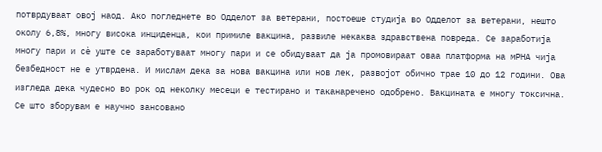потврдуваат овој наод. Ако погледнете во Одделот за ветерани, постоеше студија во Одделот за ветерани, нешто околу 6,8%, многу висока инциденца, кои примиле вакцина, развиле некаква здравствена повреда. Се заработија многу пари и сè уште се заработуваат многу пари и се обидуваат да ја промовираат оваа платформа на мРНА чија безбедност не е утврдена. И мислам дека за нова вакцина или нов лек, развојот обично трае 10 до 12 години. Ова изгледа дека чудесно во рок од неколку месеци е тестирано и таканаречено одобрено. Вакцината е многу токсична.
Се што зборувам е научно зансовано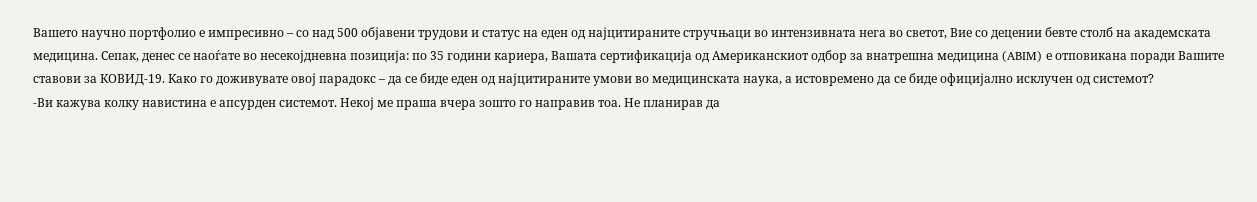Вашето научно портфолио е импресивно – со над 500 објавени трудови и статус на еден од најцитираните стручњаци во интензивната нега во светот, Вие со децении бевте столб на академската медицина. Сепак, денес се наоѓате во несекојдневна позиција: по 35 години кариера, Вашата сертификација од Американскиот одбор за внатрешна медицина (ABIM) е отповикана поради Вашите ставови за КОВИД-19. Како го доживувате овој парадокс – да се биде еден од најцитираните умови во медицинската наука, а истовремено да се биде официјално исклучен од системот?
-Ви кажува колку навистина е апсурден системот. Некој ме праша вчера зошто го направив тоа. Не планирав да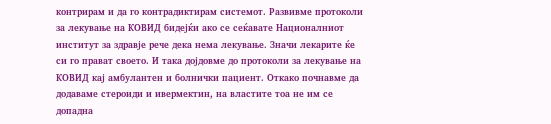контрирам и да го контрадиктирам системот. Развивме протоколи за лекување на КОВИД бидејќи ако се сеќавате Националниот институт за здравје рече дека нема лекување. Значи лекарите ќе си го прават своето. И така дојдовме до протоколи за лекување на КОВИД кај амбулантен и болнички пациент. Откако почнавме да додаваме стероиди и ивермектин, на властите тоа не им се допадна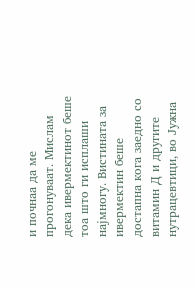и почнаа да ме прогонуваат. Мислам дека ивермектинот беше тоа што ги исплаши најмногу. Вистината за ивермектин беше достапна кога заедно со витамин Д и другите нутрацевтици, во Јужна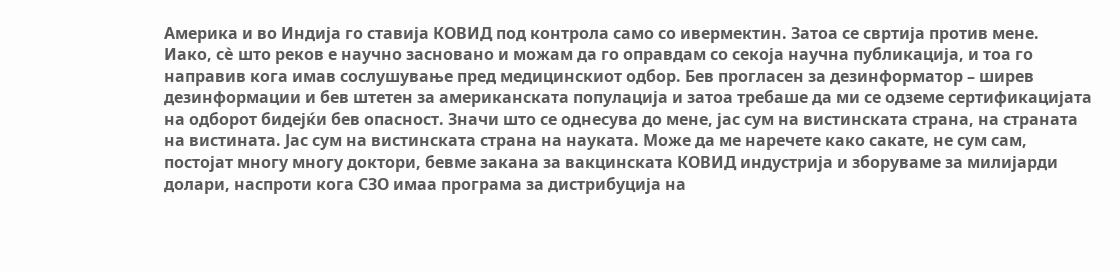Америка и во Индија го ставија КОВИД под контрола само со ивермектин. Затоа се свртија против мене.
Иако, сè што реков е научно засновано и можам да го оправдам со секоја научна публикација, и тоа го направив кога имав сослушување пред медицинскиот одбор. Бев прогласен за дезинформатор – ширев дезинформации и бев штетен за американската популација и затоа требаше да ми се одземе сертификацијата на одборот бидејќи бев опасност. Значи што се однесува до мене, јас сум на вистинската страна, на страната на вистината. Јас сум на вистинската страна на науката. Може да ме наречете како сакате, не сум сам, постојат многу многу доктори, бевме закана за вакцинската КОВИД индустрија и зборуваме за милијарди долари, наспроти кога СЗО имаа програма за дистрибуција на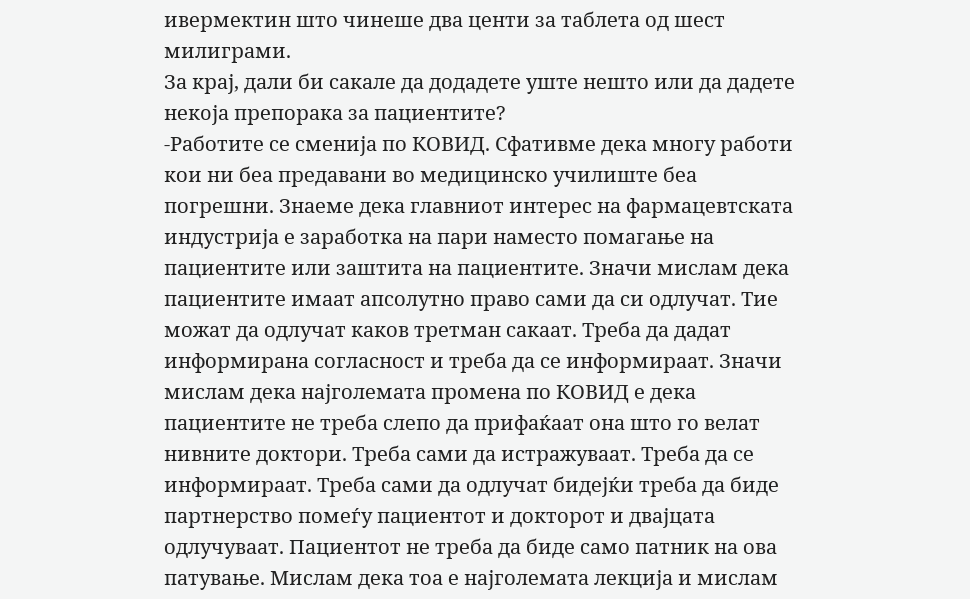ивермектин што чинеше два центи за таблета од шест милиграми.
За крај, дали би сакале да додадете уште нешто или да дадете некoја препорака за пациентите?
-Работите се сменија по КОВИД. Сфативме дека многу работи кои ни беа предавани во медицинско училиште беа погрешни. Знаеме дека главниот интерес на фармацевтската индустрија е заработка на пари наместо помагање на пациентите или заштита на пациентите. Значи мислам дека пациентите имаат апсолутно право сами да си одлучат. Тие можат да одлучат каков третман сакаат. Треба да дадат информирана согласност и треба да се информираат. Значи мислам дека најголемата промена по КОВИД е дека пациентите не треба слепо да прифаќаат она што го велат нивните доктори. Треба сами да истражуваат. Треба да се информираат. Треба сами да одлучат бидејќи треба да биде партнерство помеѓу пациентот и докторот и двајцата одлучуваат. Пациентот не треба да биде само патник на ова патување. Мислам дека тоа е најголемата лекција и мислам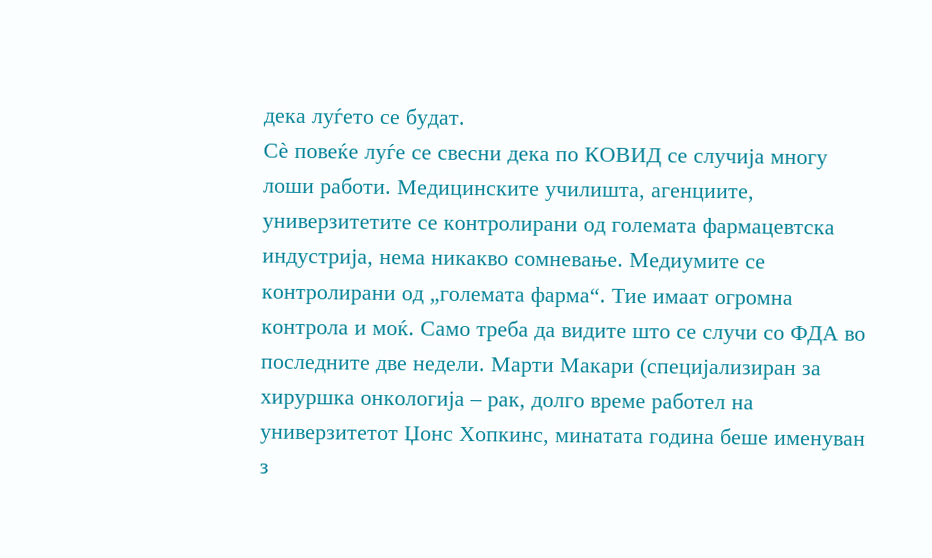дека луѓето се будат.
Сè повеќе луѓе се свесни дека по КОВИД се случија многу лоши работи. Медицинските училишта, агенциите, универзитетите се контролирани од големата фармацевтска индустрија, нема никакво сомневање. Медиумите се контролирани од „големата фарма“. Тие имаат огромна контрола и моќ. Само треба да видите што се случи со ФДА во последните две недели. Марти Макари (специјализиран за хируршка онкологија – рак, долго време работел на универзитетот Џонс Хопкинс, минатата година беше именуван з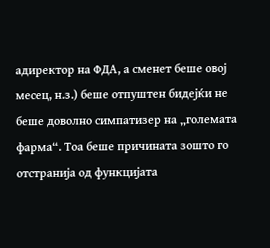адиректор на ФДА, а сменет беше овој месец, н.з.) беше отпуштен бидејќи не беше доволно симпатизер на „големата фарма“. Тоа беше причината зошто го отстранија од функцијата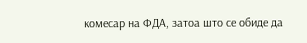комесар на ФДА, затоа што се обиде да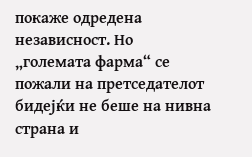покаже одредена независност. Но „големата фарма“ се пожали на претседателот бидејќи не беше на нивна страна и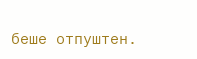беше отпуштен.